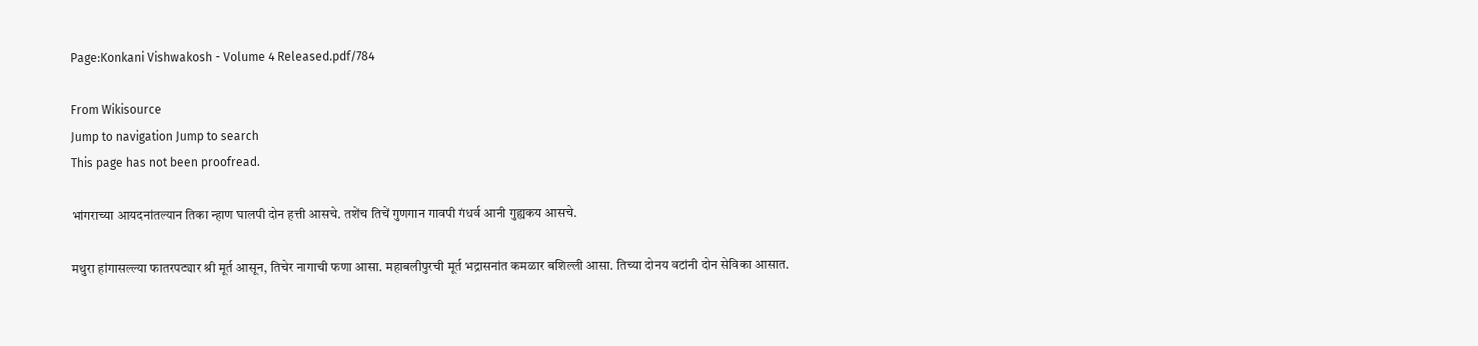Page:Konkani Vishwakosh - Volume 4 Released.pdf/784

From Wikisource
Jump to navigation Jump to search
This page has not been proofread.

भांगराच्या आयदनांतल्यान तिका न्हाण घालपी दोन हत्ती आसचे. तशेंच तिचें गुणगान गावपी गंधर्व आनी गुह्यकय आसचे.

मथुरा हांगासल्ल्या फातरपट्यार श्री मूर्त आसून, तिचेर नागाची फणा आसा. महाबलीपुरची मूर्त भद्रासनांत कमळार बशिल्ली आसा. तिच्या दोनय वटांनी दोन सेविका आसात.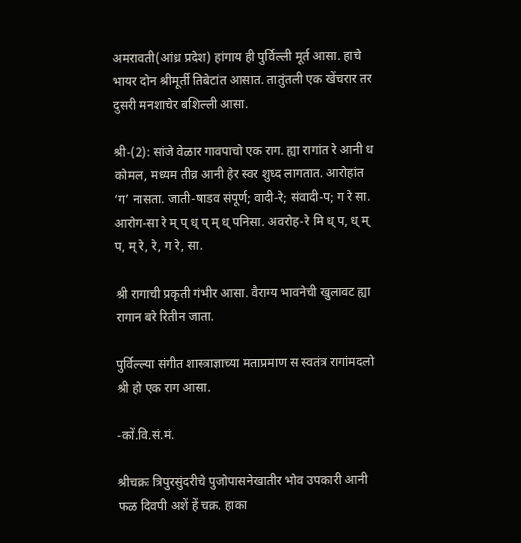अमरावती(आंध्र प्रदेश) हांगाय ही पुर्विल्ली मूर्त आसा. हाचे भायर दोन श्रीमूर्ती तिबेटांत आसात. तातुंतली एक खेंचरार तर दुसरी मनशाचेर बशिल्ली आसा.

श्री-(2): सांजे वेळार गावपाचो एक राग. ह्या रागांत रे आनी ध कोमल, मध्यम तीव्र आनी हेर स्वर शुध्द लागतात. आरोहांत ‘ग’ नासता. जाती-षाडव संपूर्ण; वादी-रे; संवादी-प; ग रे सा. आरोग-सा रे म् प् ध् प् म् ध् पनिसा. अवरोह-रे मि ध् प, ध् म् प, म् रे, रे, ग रे, सा.

श्री रागाची प्रकृती गंभीर आसा. वैराग्य भावनेची खुलावट ह्या रागान बरे रितीन जाता.

पुर्विल्ल्या संगीत शास्त्राज्ञाच्या मताप्रमाण स स्वतंत्र रागांमदलो श्री हो एक राग आसा.

-कों.वि.सं.मं.

श्रीचक्रः त्रिपुरसुंदरीचे पुजोपासनेखातीर भोव उपकारी आनी फळ दिवपी अशें हें चक्र. हाका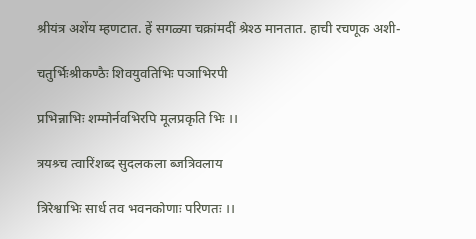श्रीयंत्र अशेंय म्हणटात. हें सगळ्या चक्रांमदीं श्रेश्ठ मानतात. हाची रचणूक अशी-

चतुर्भिःश्रीकण्ठैः शिवयुवतिभिः पञाभिरपी

प्रभिन्नाभिः शम्मोर्नवभिरपि मूलप्रकृति भिः ।।

त्रयश्र्च त्वारिंशब्द सुदलकला ब्जत्रिवलाय

त्रिरेश्वाभिः सार्ध तव भवनकोणाः परिणतः ।।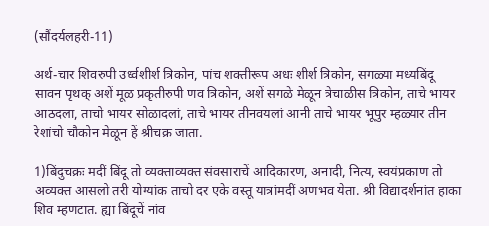(सौंदर्यलहरी-11)

अर्थ-चार शिवरुपी उर्ध्वशीर्श त्रिकोन, पांच शक्तीरूप अधः शीर्श त्रिकोन, सगळ्या मध्यबिंदू सावन पृथक् अशें मूळ प्रकृतीरुपी णव त्रिकोन, अशें सगळे मेळून त्रेचाळीस त्रिकोन, ताचे भायर आठदला, ताचो भायर सोळादलां, ताचे भायर तीनवयलां आनी ताचे भायर भूपुर म्हळ्यार तीन रेशांचो चौकोन मेळून हें श्रीचक्र जाता.

1)बिंदुचक्रः मदीं बिंदू तो व्यक्ताव्यक्त संवसाराचें आदिकारण, अनादी, नित्य, स्वयंप्रकाण तो अव्यक्त आसलो तरी योग्यांक ताचो दर एके वस्तू यात्रांमदीं अणभव येता. श्री विद्यादर्शनांत हाका शिव म्हणटात. ह्या बिंदूचें नांव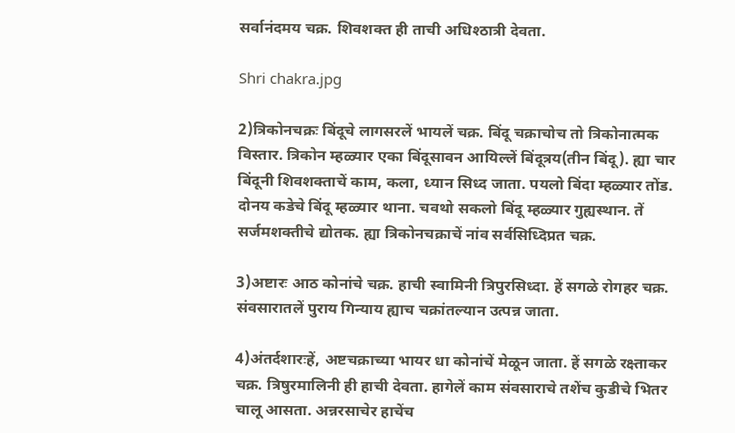सर्वानंदमय चक्र. शिवशक्त ही ताची अधिश्ठात्री देवता.

Shri chakra.jpg

2)त्रिकोनचक्रः बिंदूचे लागसरलें भायलें चक्र. बिंदू चक्राचोच तो त्रिकोनात्मक विस्तार. त्रिकोन म्हळ्यार एका बिंदूसावन आयिल्लें बिंदूत्रय(तीन बिंदू). ह्या चार बिंदूनी शिवशक्ताचें काम, कला, ध्यान सिध्द जाता. पयलो बिंदा म्हळ्यार तोंड. दोनय कडेचे बिंदू म्हळ्यार थाना. चवथो सकलो बिंदू म्हळ्यार गुह्यस्थान. तें सर्जमशक्तीचे द्योतक. ह्या त्रिकोनचक्राचें नांव सर्वसिध्दिप्रत चक्र.

3)अष्टारः आठ कोनांचे चक्र. हाची स्वामिनी त्रिपुरसिध्दा. हें सगळे रोगहर चक्र. संवसारातलें पुराय गिन्याय ह्याच चक्रांतल्यान उत्पन्न जाता.

4)अंतर्दशारःहें, अष्टचक्राच्या भायर धा कोनांचें मेळून जाता. हें सगळे रक्ष्ताकर चक्र. त्रिषुरमालिनी ही हाची देवता. हागेलें काम संवसाराचे तशेंच कुडीचे भितर चालू आसता. अन्नरसाचेर हाचेंच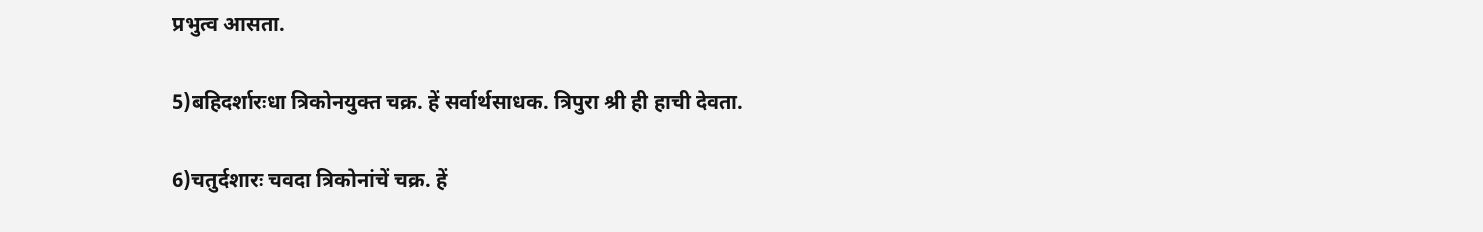प्रभुत्व आसता.

5)बहिदर्शारःधा त्रिकोनयुक्त चक्र. हें सर्वार्थसाधक. त्रिपुरा श्री ही हाची देवता.

6)चतुर्दशारः चवदा त्रिकोनांचें चक्र. हें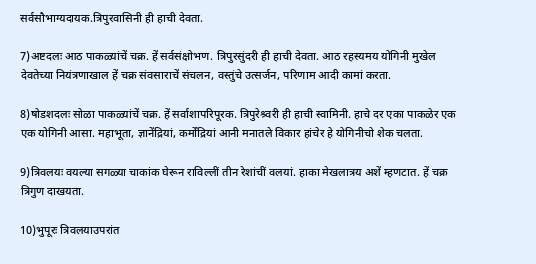सर्वसौभाग्यदायक.त्रिपुरवासिनी ही हाची देवता.

7)अष्टदलः आठ पाकळ्यांचें चक्र. हें सर्वसंक्षोभण. त्रिपुरसुंदरी ही हाची देवता. आठ रहस्यमय योगिनी मुखेल देवतेच्या नियंत्रणाखाल हें चक्र संवसाराचें संचलन, वस्तुंचे उत्सर्जन, परिणाम आदी कामां करता.

8)षोडशदलः सोळा पाकळ्यांचें चक्र. हें सर्वाशापरिपूरक. त्रिपुरेश्र्वरी ही हाची स्वामिनी. हाचे दर एका पाकळेर एक एक योगिनी आसा. महाभूता, ज्ञानेंद्रियां, कर्मोंद्रियां आनी मनातले विकार हांचेर हे योगिनीचो शेक चलता.

9)त्रिवलयः वयल्या सगळ्या चाकांक घेरून राविल्लीं तीन रेशांचीं वलयां. हाका मेखलात्रय अशें म्हणटात. हें चक्र त्रिगुण दाखयता.

10)भुपूरः त्रिवलयाउपरांत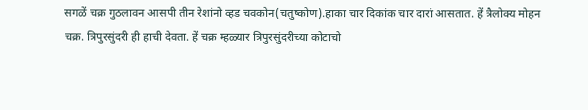सगळें चक्र गुठलावन आसपी तीन रेशांनो व्हड चवकोन(चतुष्कोण).हाका चार दिकांक चार दारां आसतात. हें त्रैलोक्य मोहन चक्र. त्रिपुरसुंदरी ही हाची देवता. हें चक्र म्हळ्यार त्रिपुरसुंदरीच्या कोटाचो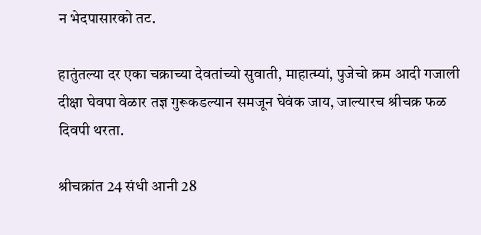न भेदपासारको तट.

हातुंतल्या दर एका चक्राच्या देवतांच्यो सुवाती, माहात्म्यां, पुजेचो क्रम आदी गजाली दीक्षा घेवपा वेळार तज्ञ गुरूकडल्यान समजून घेवंक जाय, जाल्यारच श्रीचक्र फळ दिवपी थरता.

श्रीचक्रांत 24 संधी आनी 28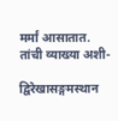मर्मां आसातात. तांची व्याख्या अशी-

द्विरेखासङ्गमस्थान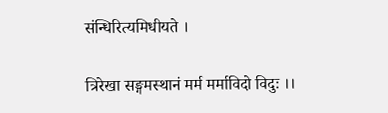संन्धिरित्यमिधीयते ।

त्रिरेखा सङ्गमस्थानं मर्म मर्माविदो विदुः ।।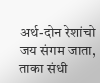अर्थ-दोन रेशांचो जय संगम जाता, ताका संधी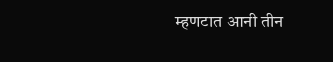म्हणटात आनी तीन